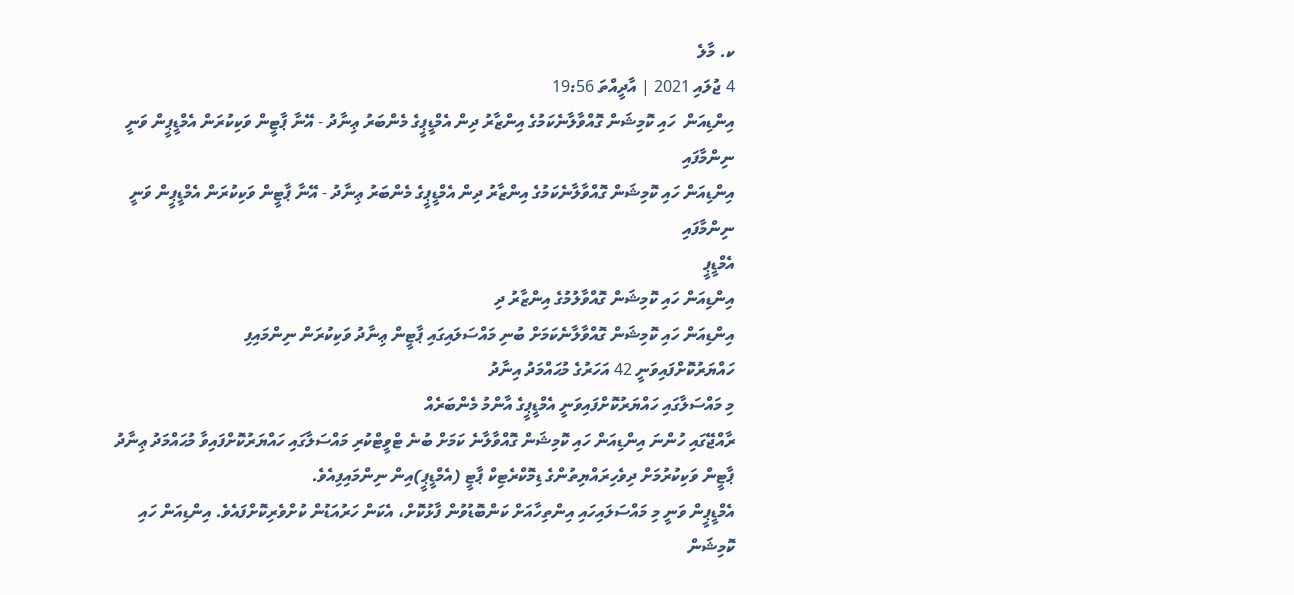ކ. މާލެ
4 ޖުލައި 2021 | އާދީއްތަ 19:56
އިންޑިއަން  ހައި ކޮމިޝަން ގޮއްވާލާނެކަމުގެ އިންޒާރު ދިން އެމްޑީޕީގެ މެންބަރު ޢިނާދު - އޭނާ ޕާޓީން ވަކިކުރަން އެމްޑީޕީން ވަނީ ނިންމާފައި
އިންޑިއަން ހައި ކޮމިޝަން ގޮއްވާލާނެކަމުގެ އިންޒާރު ދިން އެމްޑީޕީގެ މެންބަރު ޢިނާދު - އޭނާ ޕާޓީން ވަކިކުރަން އެމްޑީޕީން ވަނީ ނިންމާފައި
އެމްޑީޕީ
އިންޑިއަން ހައި ކޮމިޝަން ގޮއްވާލުމުގެ އިންޒާރު ދި
އިންޑިއަން ހައި ކޮމިޝަން ގޮއްވާލާނެކަމަށް ބުނި މައްސަލައިގައި ޕާޓީން ޢިނާދު ވަކިކުރަން ނިންމައިފި
ހައްޔަރުކޮށްފައިވަނީ 42 އަހަރުގެ މުޙައްމަދު އިނާދު
މި މައްސަލާގައި ހައްޔަރުކޮށްފައިވަނީ އެމްޑީޕީގެ އާންމު މެންބަރެއް
ރާއްޖޭގައި ހުންނަ އިންޑިއަން ހައި ކޮމިޝަން ގޮއްވާލާނެ ކަމަށް ބުނެ ޓްވީޓްކުރި މައްސަލާގައި ހައްޔަރުކޮށްފައިވާ މުޙައްމަދު ޢިނާދު ޕާޓީން ވަކިކުރުމަށް ދިވެހިރައްޔިތުންގެ ޑިމޮކްރެޓިކް ޕާޓީ (އެމްޑީޕީ)އިން ނިންމައިފިއެވެ.
އެމްޑީޕީން ވަނީ މި މައްސަލައިހައި އިންތިހާއަށް ކަންބޮޑުވުން ފާޅުކޮށް، އެކަން ހަރުއަޑުން ކުށްވެރިކޮށްފައެވެ. އިންޑިއަން ހައި ކޮމިޝަން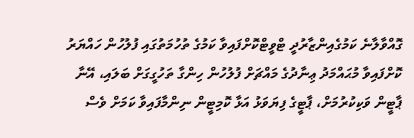ގޮއްވާލާނެ ކަމުގެއިންޒާރުދީ ޓްވީޓްކޮށްފައިވާ ކަމުގެ ތުހުމަތުގައި ފުލުހުން ހައްޔަރު ކޮށްފައިވާ މުޙައްމަދު ޢިނާދުގެ މައްޗަށް ފުލުހުން ހިންގާ ތަހުގީގަށް ބަލައި، އޭނާ ޕާޓީން ވަކިކުރުމަށް، ޕާޓީގެ ފިޔަވަޅު އަޅާ ކޮމިޓީން ނިންމާފައިވާ ކަމަށް ވެސް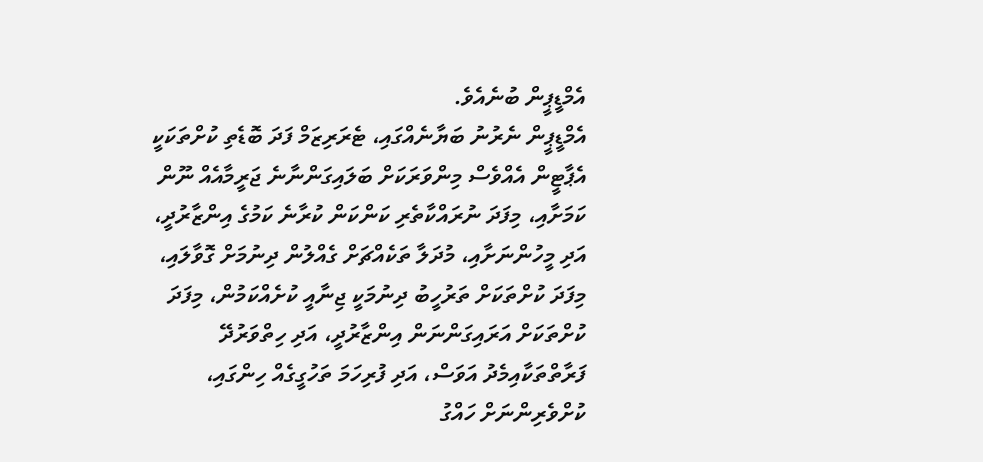އެމްޑީޕީން ބުނެއެވެ.
އެމްޑީޕީން ނެރުނު ބަޔާނެއްގައި، ޓެރަރިޒަމް ފަދަ ބޮޑެތި ކުށްތަކަކީ އެޕާޓީން އެއްވެސް މިންވަރަކަށް ބަލައިގަންނާނެ ޖަރީމާއެއް ނޫން ކަމަށާއި، މިފަދަ ނުރައްކާތެރި ކަންކަން ކުރާނެ ކަމުގެ އިންޒާރުދީ، އަދި މީހުންނަށާއި، މުދަލާ ތަކެއްޗަށް ގެއްލުން ދިނުމަށް ގޮވާލައި، މިފަދަ ކުށްތަކަށް ތަރުހީބު ދިނުމަކީ ޖިނާއީ ކުށެއްކަމުން، މިފަދަ ކުށްތަކަށް އަރައިގަންނަން އިންޒާރުދީ، އަދި ހިތްވަރުދޭ ފަރާތްތަކާއިމެދު އަވަސް، އަދި ފުރިހަމަ ތަހުގީގެއް ހިންގައި، ކުށްވެރިންނަށް ހައްގު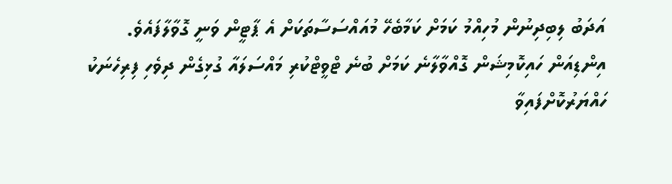އަދަބު ލިބިދިނުން މުހިއްމު ކަމަށް ކަމާބެހޭ މުއައްސަސާތަކަށް އެ ޕާޓީން ވަނީ ގޮވާލާފައެވެ.
އިންޑިއަން ހައިކޮމިޝަން ގޮއްވާލާނެ ކަމަށް ބުނެ ޓްވީޓްކުރި މައްސަލައާ ގުޅިގެން ދިވެހި ފިރިހެނަކު ހައްޔަރުކޮށްފައިވާ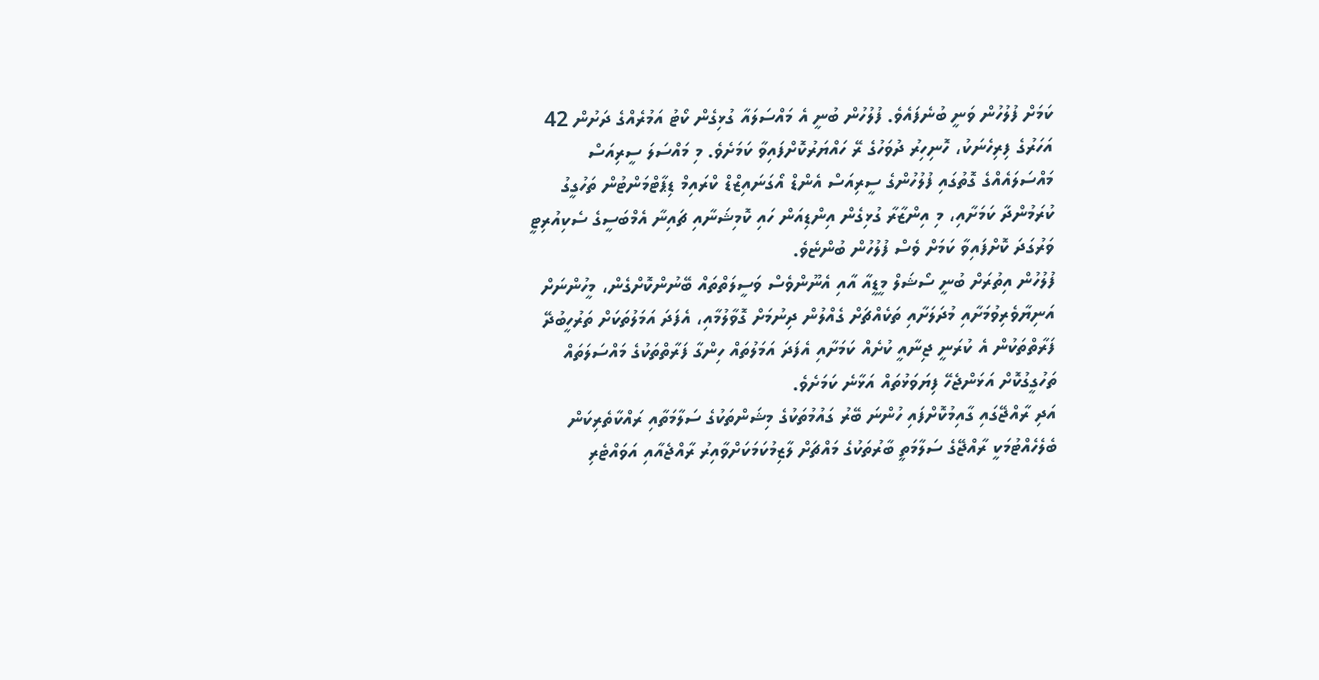ކަމަށް ފުލުހުން ވަނީ ބުނެފައެވެ. ފުލުހުން ބުނީ އެ މައްސަލައާ ގުޅިގެން ކޯޓު އަމުރެއްގެ ދަށުން 42 އަހަރުގެ ފިރިހެނަކު، ހޮނިހިރު ދުވަހުގެ ރޭ ހައްޔަރުކޮށްފައިވާ ކަމަށެވެ. މި މައްސަލަ ސީރިއަސް މައްސަލައެއްގެ ގޮތުގައި ފުލުހުންގެ ސީރިއަސް އެންޑް އޯގަނައިޒްޑް ކްރައިމް ޑިޕާޓްމަންޓުން ތަހުގީގު ކުރަމުންދާ ކަމަށާއި، މި އިންޒާރާ ގުޅިގެން އިންޑިއަން ހައި ކޮމިޝަނާއި ޗައިނާ އެމްބަސީގެ ސެކިއުރިޓީ ވަރުގަދަ ކޮށްފައިވާ ކަމަށް ވެސް ފުލުހުން ބުންޏެވެ.
ފުލުހުން އިތުރަށް ބުނީ ސޯޝަލް މީޑީއާ އާއި އެނޫންވެސް ވަސީލަތްތައް ބޭނުންކޮށްގެން، މީހުންނަށް އަނިޔާވެރިވުމަށާއި މުދަލަށާއި ތަކެއްޗަށް ގެއްލުން ދިނުމަށް ގޮވާލުމާއި، އެފަދަ އަމަލުތަކަށް ތަރުހީބުދޭ ފަރާތްތަކުން އެ ކުރަނީ ޖިނާއީ ކުށެއް ކަމަށާއި އެފަދަ އަމަލުތައް ހިންގާ ފަރާތްތަކުގެ މައްސަލަތައް ތަހުގީގުކޮށް އަޅަންޖެހޭ ފިޔަވަޅުތައް އަޅާނެ ކަމަށެވެ.
އަދި ރާއްޖޭގައި ގާއިމުކޮށްފައި ހުންނަ ބޭރު ގައުމުތަކުގެ މިޝަންތަކުގެ ސަލާމަތާއި ރައްކާތެރިކަން ބެލެހެއްޓުމަކީ ރާއްޖޭގެ ސަލާމަތީ ބާރުތަކުގެ މައްޗަށް ލާޒިމުކަމަކަށްވާއިރު ރާއްޖެއާއި އަވައްޓެރި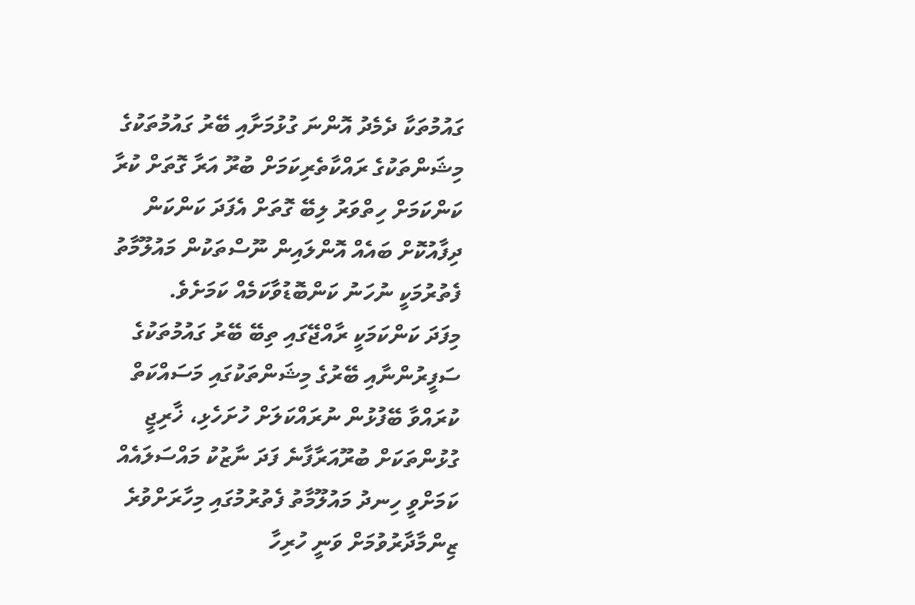ގައުމުތަކާ ދެމެދު އޮންނަ ގުޅުމަށާއި ބޭރު ގައުމުތަކުގެ މިޝަންތަކުގެ ރައްކާތެރިކަމަށް ބުރޫ އަރާ ގޮތަށް ކުރާ ކަންކަމަށް ހިތްވަރު ލިބޭ ގޮތަށް އެފަދަ ކަންކަން ދިފާއުކޮށް ބައެއް އޮންލައިން ނޫސްތަކުން މައުލޫމާތު ފެތުރުމަކީ ނުހަނު ކަންބޮޑުވާކަމެއް ކަމަށެވެ.
މިފަދަ ކަންކަމަކީ ރާއްޖޭގައި ތިބޭ ބޭރު ގައުމުތަކުގެ ސަފީރުންނާއި ބޭރުގެ މިޝަންތަކުގައި މަސައްކަތް ކުރައްވާ ބޭފުޅުން ނުރައްކަލަށް ހުށަހެޅި، ޚާރިޖީ ގުޅުންތަކަށް ބުރޫއަރާފާނެ ފަދަ ނާޒުކު މައްސަލައެއް ކަމަށްވީ ހިނދު މައުލޫމާތު ފެތުރުމުގައި މިހާރަށްވުރެ ޒިންމާދާރުވުމަށް ވަނީ ހުރިހާ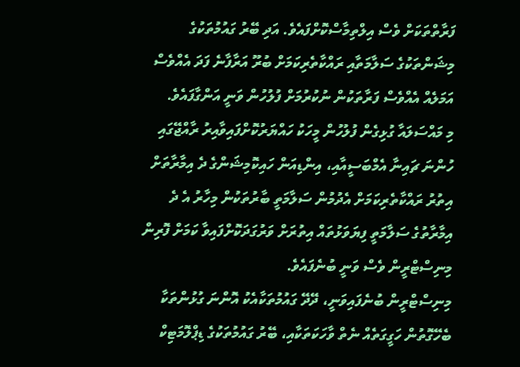ފަރާތްތަކަށް ވެސް އިލްތިމާސްކޮށްފައެވެ. އަދި ބޭރު ގައުމުތަކުގެ މިޝަންތަކުގެ ސަލާމަތާއި ރައްކާތެރިކަމަށް ބުރޫ އަރާފާނެ ފަދަ އެއްވެސް އަމަލެއް އެއްވެސް ފަރާތަކުން ނުކުރުމަށް ފުލުހުން ވަނީ އަންގާފައެވެ.
މި މައްސަލައާ ގުޅިގެން ފުލުހުން މީހަކު ހައްޔަރުކޮށްފައިވާއިރު ރާއްޖޭގައި ހުންނަ ޗައިނާ އެމްބަސީއާއި، އިންޑިއަން ހައިކޮމިޝަންގެ ދެ އިމާރާތަށް އިތުރު ރައްކާތެރިކަމަށް އެދުމުން ސަލާމަތީ ބާރުތަކުން މިހާރު އެ ދެ އިމާރާތުގެ ސަލާމަތީ ފިޔަވަޅުތައް އިތުރަށް ވަރުގަދަކޮށްފައިވާ ކަމަށް ފޮރިން މިނިސްޓްރީން ވެސް ވަނީ ބުނެފައެވެ.
މިނިސްޓްރީން ބުނެފައިވަނީ، ދޭދޭ ގައުމުތަކާއެކު އޮންނަ ގުޅުންތަކާ ބެހޭގޮތުން ހަގީގަތެއް ނެތް ވާހަކަތަކާއި، ބޭރު ގައުމުތަކުގެ ޑިޕްލޮމަޓިކް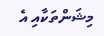މިޝަންތަކާއި އެ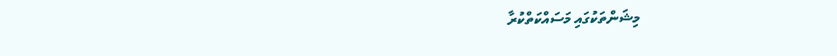މިޝަންތަކުގައި މަސައްކަތްކުރާ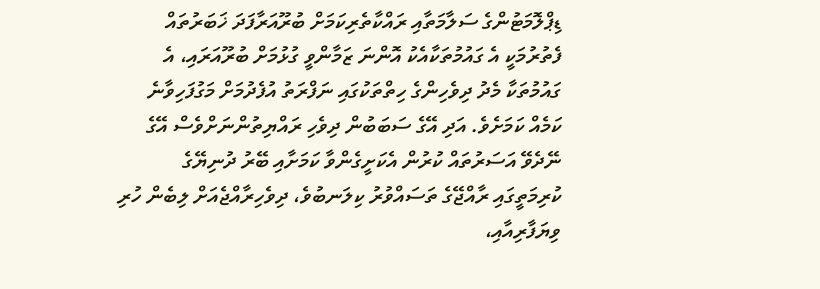ޑިޕްލޮމަޓުންގެ ސަލާމަތާއި ރައްކާތެރިކަމަށް ބުރޫއަރާފަދަ ޚަބަރުތައް ފެތުރުމަކީ އެ ގައުމުތަކާއެކު އޮންނަ ޒަމާންވީ ގުޅުމަށް ބުރޫއަރައި، އެ ގައުމުތަކާ މެދު ދިވެހިންގެ ހިތްތަކުގައި ނަފްރަތު އުފެދުމަށް މަގުފަހިވާނެ ކަމެއް ކަމަށެވެ. އަދި އޭގެ ސަބަބުން ދިވެހި ރައްޔިތުންނަށްވެސް އޭގެ ނޭދެވޭ އަސަރުތައް ކުރުން އެކަށީގެންވާ ކަމަށާއި ބޭރު ދުނިޔޭގެ ކުރިމަތީގައި ރާއްޖޭގެ ތަސައްވުރު ކިލަނބުވެ، ދިވެހިރާއްޖެއަށް ލިބެން ހުރި ވިޔަފާރިއާއި،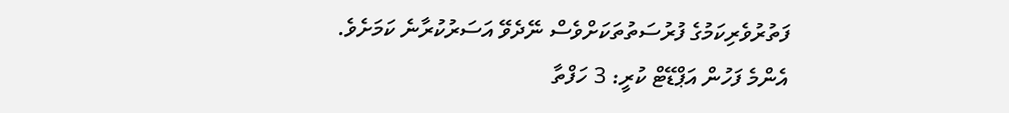ފަތުރުވެރިކަމުގެ ފުރުސަތުތަކަށްވެސް ނޭދެވޭ އަސަރުކުރާނެ ކަމަށެވެ.
އެންމެ ފަހުން އަޕްޑޭޓް ކުރީ: 3 ހަފްތާ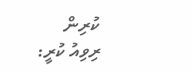ކުރިން
ރިވިއު ކުރީ: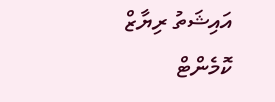އައިޝަތު ރިޔާޒް
ކޮމެންޓް